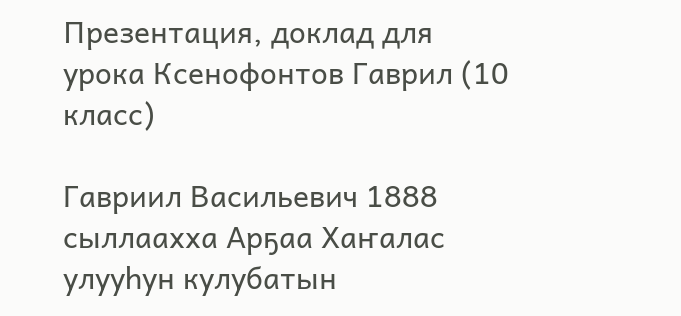Презентация, доклад для урока Ксенофонтов Гаврил (10 класс)

Гавриил Васильевич 1888 сыллаахха Арҕаа Хаҥалас улууһун кулубатын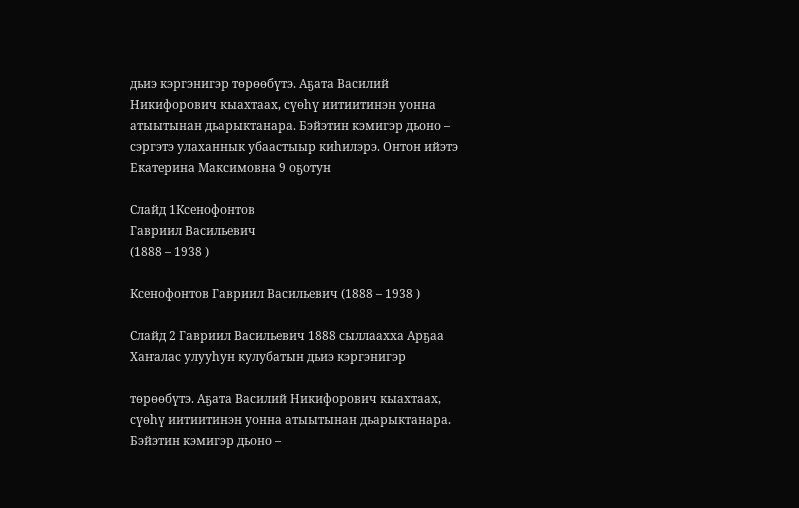дьиэ кэргэнигэр төрөөбүтэ. Аҕата Василий Никифорович кыахтаах, сүөһү иитиитинэн уонна атыытынан дьарыктанара. Бэйэтин кэмигэр дьоно – сэргэтэ улаханнык убаастыыр киһилэрэ. Онтон ийэтэ Екатерина Максимовна 9 оҕотун

Слайд 1Ксенофонтов
Гавриил Васильевич
(1888 – 1938 )

Ксенофонтов Гавриил Васильевич (1888 – 1938 )

Слайд 2 Гавриил Васильевич 1888 сыллаахха Арҕаа Хаҥалас улууһун кулубатын дьиэ кэргэнигэр

төрөөбүтэ. Аҕата Василий Никифорович кыахтаах, сүөһү иитиитинэн уонна атыытынан дьарыктанара. Бэйэтин кэмигэр дьоно –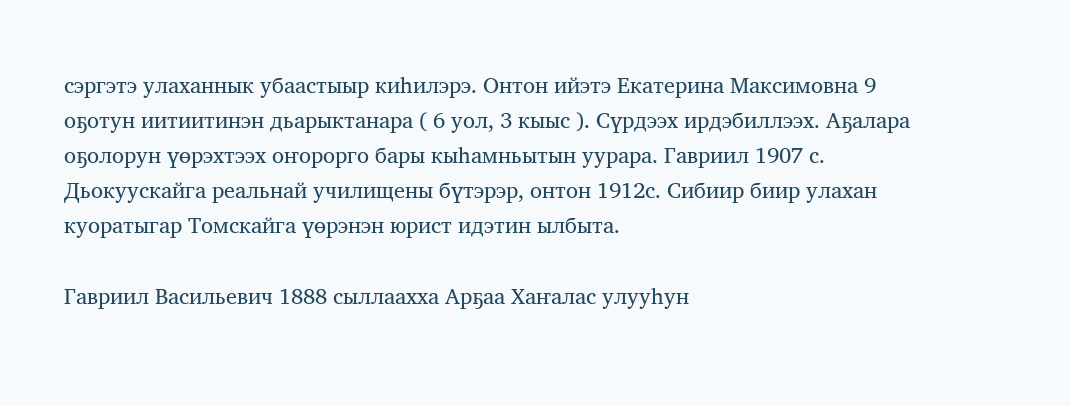сэргэтэ улаханнык убаастыыр киһилэрэ. Онтон ийэтэ Екатерина Максимовна 9 оҕотун иитиитинэн дьарыктанара ( 6 уол, 3 кыыс ). Сүрдээх ирдэбиллээх. Аҕалара оҕолорун үөрэхтээх оҥорорго бары кыһамньытын уурара. Гавриил 1907 с. Дьокуускайга реальнай училищены бүтэрэр, онтон 1912с. Сибиир биир улахан куоратыгар Томскайга үөрэнэн юрист идэтин ылбыта.

Гавриил Васильевич 1888 сыллаахха Арҕаа Хаҥалас улууһун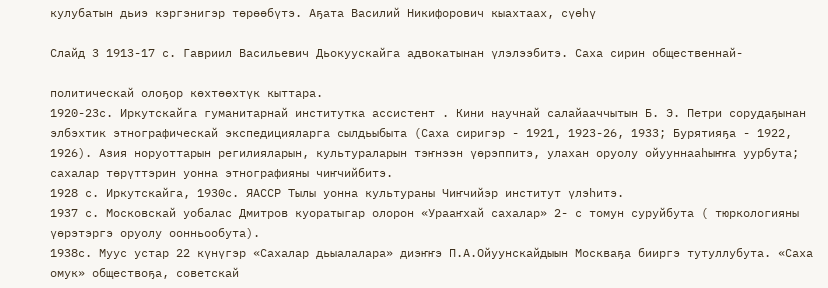кулубатын дьиэ кэргэнигэр төрөөбүтэ. Аҕата Василий Никифорович кыахтаах, сүөһү

Слайд 3 1913-17 с. Гавриил Васильевич Дьокуускайга адвокатынан үлэлээбитэ. Саха сирин общественнай-

политическай олоҕор көхтөөхтүк кыттара.
1920-23с. Иркутскайга гуманитарнай институтка ассистент . Кини научнай салайааччытын Б. Э. Петри сорудаҕынан элбэхтик этнографическай экспедицияларга сылдьыбыта (Саха сиригэр - 1921, 1923-26, 1933; Бурятияҕа - 1922, 1926). Азия норуоттарын регилияларын, культураларын тэҥнээн үөрэппитэ, улахан оруолу ойууннааһыҥҥа уурбута; сахалар төрүттэрин уонна этнографияны чиҥчийбитэ.
1928 с. Иркутскайга, 1930с. ЯАССР Тылы уонна культураны Чиҥчийэр институт үлэһитэ.
1937 с. Московскай уобалас Дмитров куоратыгар олорон «Урааҥхай сахалар» 2- с томун суруйбута ( тюркологияны үөрэтэргэ оруолу оонньообута).
1938с. Муус устар 22 күнүгэр «Сахалар дьыалалара» диэҥҥэ П.А.Ойуунскайдыын Москваҕа бииргэ тутуллубута. «Саха омук» обществоҕа, советскай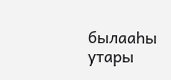былааһы утары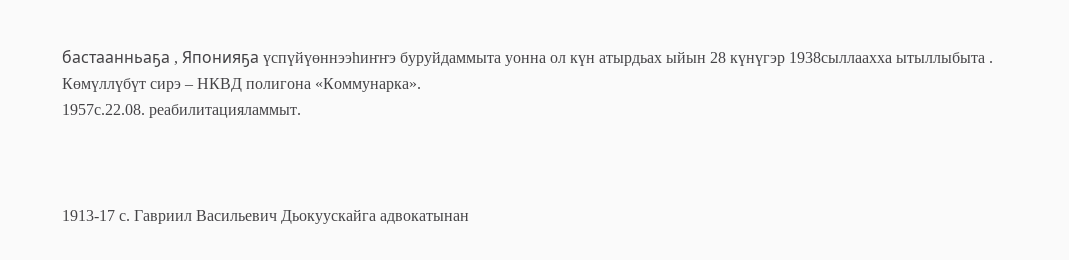бастаанньаҕа , Японияҕа үспүйүөннээһиҥҥэ буруйдаммыта уонна ол күн атырдьах ыйын 28 күнүгэр 1938сыллаахха ытыллыбыта . Көмүллүбүт сирэ – НКВД полигона «Коммунарка».
1957с.22.08. реабилитацияламмыт.



1913-17 с. Гавриил Васильевич Дьокуускайга адвокатынан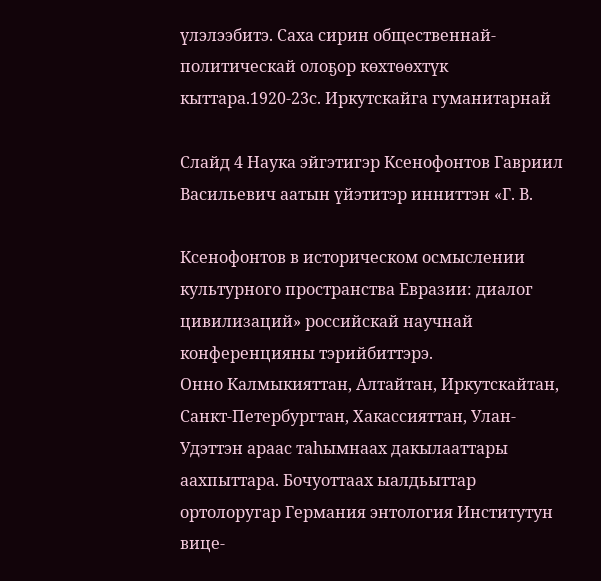үлэлээбитэ. Саха сирин общественнай- политическай олоҕор көхтөөхтүк кыттара.1920-23с. Иркутскайга гуманитарнай

Слайд 4 Наука эйгэтигэр Ксенофонтов Гавриил Васильевич аатын үйэтитэр инниттэн «Г. В.

Ксенофонтов в историческом осмыслении культурного пространства Евразии: диалог цивилизаций» российскай научнай конференцияны тэрийбиттэрэ.
Онно Калмыкияттан, Алтайтан, Иркутскайтан, Санкт-Петербургтан, Хакассияттан, Улан-Удэттэн араас таһымнаах дакылааттары аахпыттара. Бочуоттаах ыалдьыттар ортолоругар Германия энтология Институтун вице-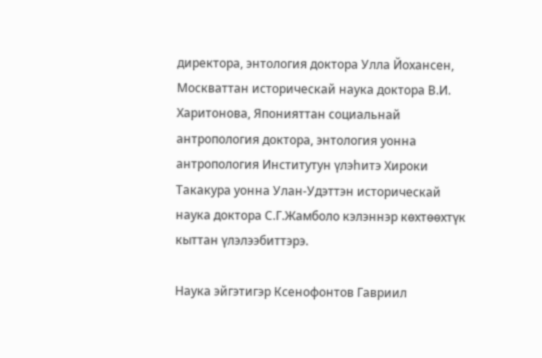директора, энтология доктора Улла Йохансен, Москваттан историческай наука доктора В.И. Харитонова, Японияттан социальнай антропология доктора, энтология уонна антропология Институтун үлэһитэ Хироки Такакура уонна Улан-Удэттэн историческай наука доктора С.Г.Жамболо кэлэннэр көхтөөхтүк кыттан үлэлээбиттэрэ.

Наука эйгэтигэр Ксенофонтов Гавриил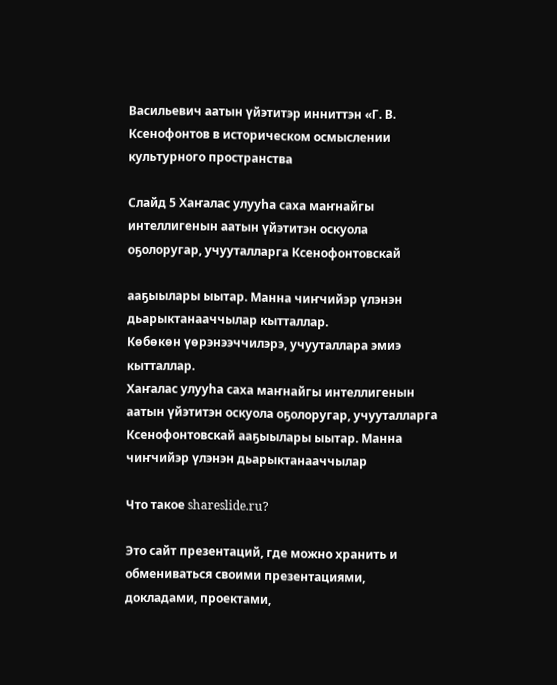Васильевич аатын үйэтитэр инниттэн «Г. В. Ксенофонтов в историческом осмыслении культурного пространства

Слайд 5 Хаҥалас улууһа саха маҥнайгы интеллигенын аатын үйэтитэн оскуола оҕолоругар, учууталларга Ксенофонтовскай

ааҕыылары ыытар. Манна чиҥчийэр үлэнэн дьарыктанааччылар кытталлар.
Көбөкөн үөрэнээччилэрэ, учууталлара эмиэ кытталлар.
Хаҥалас улууһа саха маҥнайгы интеллигенын аатын үйэтитэн оскуола оҕолоругар, учууталларга Ксенофонтовскай ааҕыылары ыытар. Манна чиҥчийэр үлэнэн дьарыктанааччылар

Что такое shareslide.ru?

Это сайт презентаций, где можно хранить и обмениваться своими презентациями, докладами, проектами,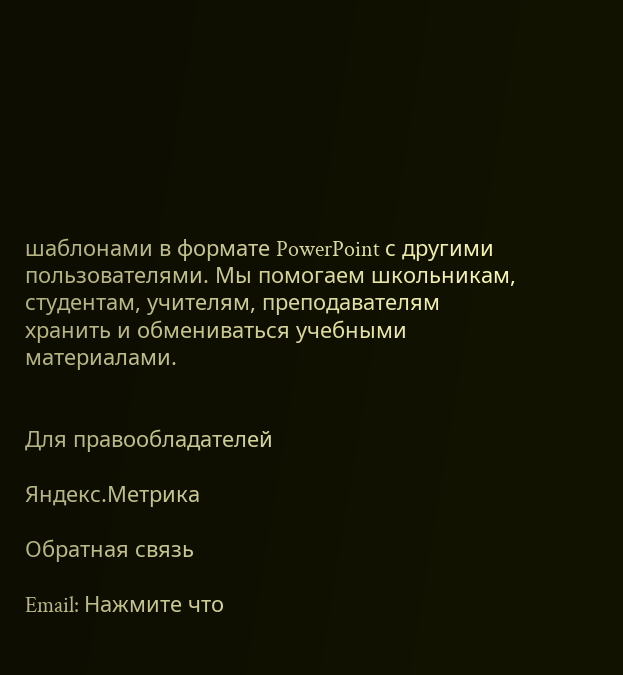шаблонами в формате PowerPoint с другими пользователями. Мы помогаем школьникам, студентам, учителям, преподавателям хранить и обмениваться учебными материалами.


Для правообладателей

Яндекс.Метрика

Обратная связь

Email: Нажмите что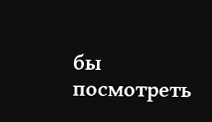бы посмотреть